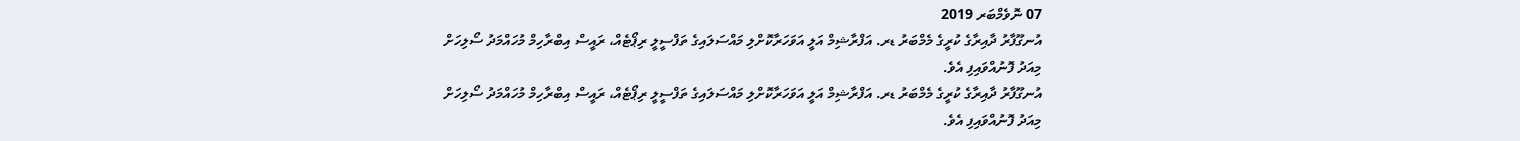07 ނޮވެމްބަރ 2019
އުނގޫފާރު ދާއިރާގެ ކުރީގެ މެމްބަރު ޑރ. އަފްރާޝިމް އަލީ އަވަހަރާކޮށްލި މައްސަލައިގެ ތަފްސީލީ ރިޕޯޓެއް، ރައީސް އިބްރާހިމް މުހައްމަދު ސޯލިހަށް މިއަދު ފޮނުއްވައިފި އެވެ.
އުނގޫފާރު ދާއިރާގެ ކުރީގެ މެމްބަރު ޑރ. އަފްރާޝިމް އަލީ އަވަހަރާކޮށްލި މައްސަލައިގެ ތަފްސީލީ ރިޕޯޓެއް، ރައީސް އިބްރާހިމް މުހައްމަދު ސޯލިހަށް މިއަދު ފޮނުއްވައިފި އެވެ.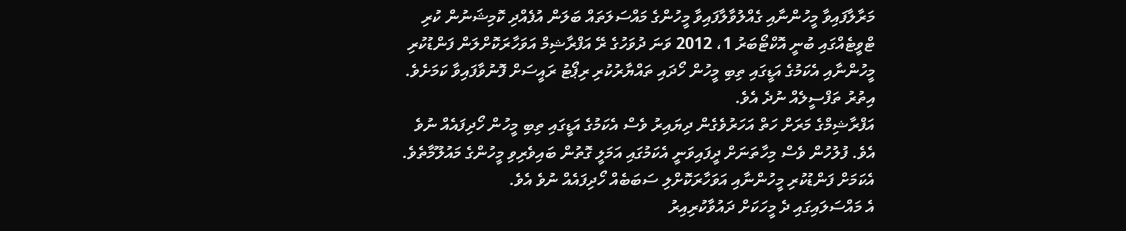މަރާލާފައިވާ މީހުންނާއި ގެއްލުވާލާފައިވާ މީހުންގެ މައްސަލަތައް ބަލަން އުފެއްދި ކޮމިޝަނުން ކުރި ޓްވީޓެއްގައި ބުނީ އޮކްޓޯބަރު 1، 2012 ވަނަ ދުވަހުގެ ރޭ އަފްރާޝިމް އަވަހާރަކޮށްލަން ފަންޑުކުރި މީހުންނާއި އެކަމުގެ އަޑީގައި ތިބި މީހުން ހޯދައި ތައްޔާރުކުރި ރިޕޯޓު ރައީސަށް ފޮނުވާފައިވާ ކަމަށެވެ. އިތުރު ތަފްސީލެއް ނުދެ އެވެ.
އަފްރާޝިމްގެ މަރަށް ހަތް އަހަރުވެގެން ދިޔައިރު ވެސް އެކަމުގެ އަޑީގައި ތިބި މީހުން ހޯދިފައެއް ނުވެ އެވެ. ފުލުހުން ވެސް މިހާތަނަށް ދީފައިވަނީ އެކަމުގައި އަމަލީ ގޮތުން ބައިވެރިވި މީހުންގެ މައުލޫމާތެވެ. އެކަމަށް ފަންޑުކުރި މީހުންނާއި އަވަހާރަކޮށްލި ސަބަބެއް ހޯދިފައެއް ނުވެ އެވެ.
އެ މައްސަލައިގައި ދެ މީހަކަށް ދައުވާކުރިއިރު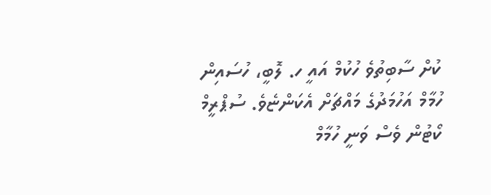ކުށް ސާބިތުވެ ހުކުމް އައީ ހ. ލޮބީ، ހުސައިން ހުމާމް އަހުމަދުގެ މައްޗަށް އެކަންޏެވެ. ސުޕްރީމް ކޯޓުން ވެސް ވަނީ ހުމާމް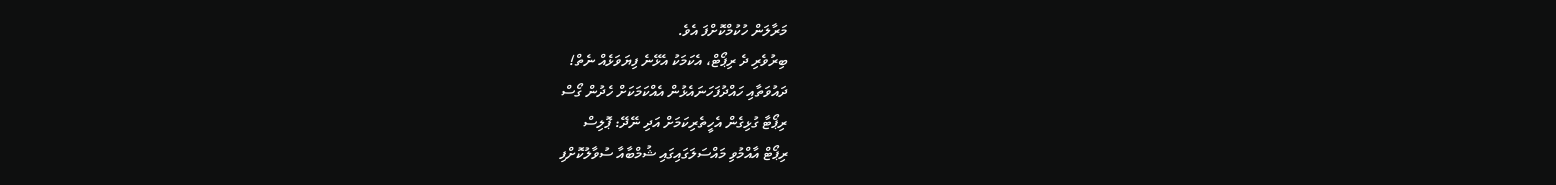މަރާލަން ހުކުމްކޮށްފަ އެވެ.
ބިރުވެރި ދެ ރިޕޯޓް، އެކަމަކު އެޅޭނެ ފިޔަވަޅެއް ނެތް!
ދައުވަތާއި ހައްދުފަހަނައެޅުން އެއްކަމަކަށް ހެދުން ގޯސް
ރިޕޯޓާ ގުޅިގެން އެހީތެރިކަމަށް އަދި ނޭދޭ: ޕޮލިސް
ރިޕޯޓް އާއްމުވި މައްސަލަގައިގައި ޝުމްބާއާ ސުވާލުކޮށްފި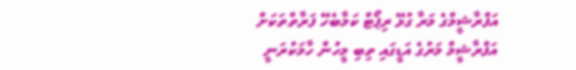އަފްރާޝީމްގެ މަރާ ގުޅޭ ރިޕޯޓް ކަމާބެހޭ ފަރާތްތަކަށް
އަފްރާޝީމް މަރުގެ އަޑީގައި ތިބި މީހުން ހާމަކުރަނީ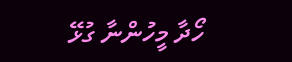ހޯދާ މީހުންނާ ގުޅޭ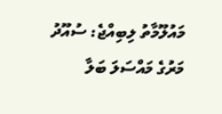މައުލޫމާތު ލިބިއްޖެ: ސުއޫދު
މަރުގެ މައްސަލަ ބަލާ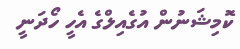ކޮމިޝަނުން އުގެއިލްގެ އެހީ ހޯދަނީ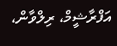އަފްރާޝީމް، ރިލްވާން،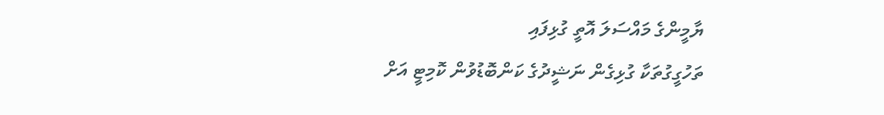ޔާމީންގެ މައްސަލަ އޮތީ ގުޅިފައި
ތަހުގީގުތަކާ ގުޅިގެން ނަޝީދުގެ ކަންބޮޑުވުން ކޮމިޓީ އަށް